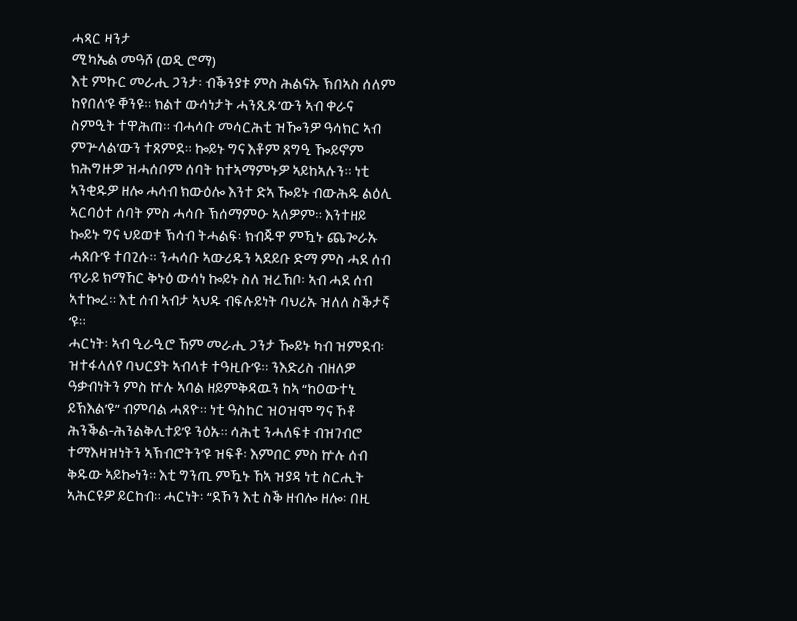ሓጻር ዛንታ
ሚካኤል መዓሾ (ወዲ ሮማ)
እቲ ምኩር መራሒ ጋንታ፡ ብቕንያቱ ምስ ሕልናኡ ኽበኣስ ሰለም ከየበለ’ዩ ቐንዩ። ክልተ ውሳነታት ሓንጺጹ’ውን ኣብ ቀራና ስምዒት ተዋሕጠ። ብሓሳቡ መሳርሕቲ ዝዀንዎ ዓሳክር ኣብ ምጕላል’ውን ተጸምደ። ኰይኑ ግና እቶም ጸግዒ ዀይኖም ክሕግዙዎ ዝሓሰቦም ሰባት ከተኣማምኑዎ ኣይከኣሉን። ነቲ ኣንቂዱዎ ዘሎ ሓሳብ ክውዕሎ እንተ ድኣ ዀይኑ ብውሕዱ ልዕሊ ኣርባዕተ ሰባት ምስ ሓሳቡ ኽሰማምዑ ኣለዎም። እንተዘይ ኰይኑ ግና ህይወቱ ኽሳብ ትሓልፍ፡ ክብጁዋ ምዃኑ ጨጐራኡ ሓጸቡ’ዩ ተበጊሱ። ንሓሳቡ ኣውሪዱን ኣደይቡ ድማ ምስ ሓደ ሰብ ጥራይ ክማኸር ቅኑዕ ውሳነ ኰይኑ ስለ ዝረኸቦ፡ ኣብ ሓደ ሰብ ኣተኰረ። እቲ ሰብ ኣብታ ኣህዱ ብፍሉይነት ባህሪኡ ዝለለ ስቕታኛ ‘ዩ።
ሓርነት፡ ኣብ ዒራዒሮ ኸም መራሒ ጋንታ ዀይኑ ካብ ዝምደብ፡ ዝተፋላለየ ባህርያት ኣብላቱ ተዓዚቡ’ዩ። ንእድሪስ ብዘለዎ ዓቃብነትን ምስ ኵሉ ኣባል ዘይምቅዳዉን ከኣ “ከዐውተኒ ይኽእል’ዩ” ብምባል ሓጸዮ። ነቲ ዓስከር ዝዐዝሞ ግና ኾቶ ሕንቕል-ሕንልቅሊተይ’ዩ ንዕኡ። ሳሕቲ ንሓለፍቱ ብዝገብሮ ተማእዛዝነትን ኣኽብሮትን’ዩ ዝፍቶ፡ እምበር ምስ ኵሉ ሰብ ቅዱው ኣይኰነን። እቲ ግንጢ ምዃኑ ኸኣ ዝያዳ ነቲ ስርሒት ኣሕርዩዎ ይርከብ። ሓርነት፡ “ደኾን እቲ ስቕ ዘብሎ ዘሎ፡ በዚ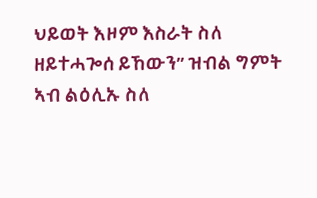ህይወት እዞም እስራት ስለ ዘይተሓጐሰ ይኸውን” ዝብል ግምት ኣብ ልዕሊኡ ስለ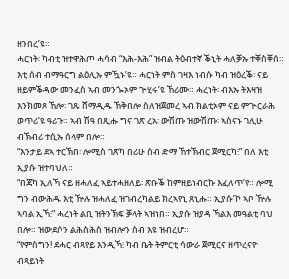ዘንበረ’ዩ።
ሓርነት፡ ካብቲ ዝተዋሕጦ ሓሳብ “እሕ-እሕ” ዝብል ትዕብተኛ ቕኒት ሓለቓኡ ተቐስቐሰ። እቲ ሰብ ብማዓርግ ልዕሊኡ ምዃኑ’ዩ። ሓርነት ምስ ገዛእ ነብሱ ካብ ዝዕረቕ፡ ናይ ዘይምቕዳው መንፈስ ኣብ መንጐኦም ጕሂሩ’ዩ ኸሪሙ። ሓረነት፡ ብእኡ ትእዛዝ እንክመጾ ኸሎ፡ ገጹ ሸማዲዱ ኽቅበሎ ስለዝጀመረ ኣብ ክልቲኦም ናይ ምጕርራሕ ወጥሪ’ዩ ዓሪጉ። ኣብ ሽዓ በጺሑ ግና ገጽ ረአ፡ ውሽጡ ዝውሽጡ፡ ኣስናኑ ገሊሁ ብኽብሪ ተሲኡ ሰላም በሎ።
“እንታይ ደኣ ተርኽበ፡ ሎሚስ ገጽካ በሪሁ ሰብ ድማ ኸተኽብር ጀሚርካ፧” በለ እቲ ኢያሱ ዝተባህለ።
“በጃካ ኢለኻ ናይ ዘሓለፈ ኣይተሓዘለይ፡ ጽቡቕ ከምዘይነብርኩ እፈለጥ’የ። ሎሚ ግን ብውሕዱ እቲ ዅሉ ዝሓለፈ ዝገብረካልይ ክረኣየኒ ጸኒሑ። ኢያሱ’ኮ ኣቦ ዅሉ ኣባል ኢኻ፧” ሓረነት ልቢ ዝትንኽፍ ቓላት ኣዝነበ። ኢያሱ ዝያዳ ኻልእ መዓልቲ ባህ በሎ። ዝውደሶን ልሕስሕስ ዝብሎን ስብ እዩ ዝብረሆ።
“የምስግን! ደሓር ብጻየይ እንዲኻ፧ ካብ ቤት ትምርቲ ሳውራ ጀሚርና ዘጥረናዮ ብጻይነት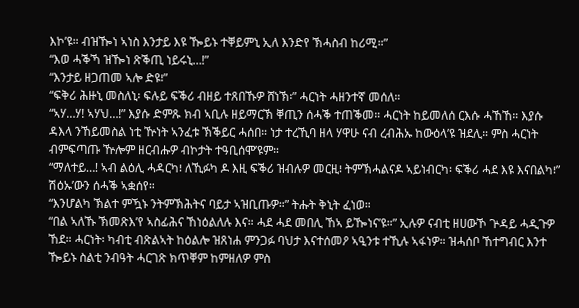እኮ’ዩ። ብዝዀነ ኣነስ እንታይ እዩ ዀይኑ ተቐይምኒ ኢለ እንድየ ኽሓስብ ከሪሚ።”
“እወ ሓቕኻ ዝዀነ ጽቕጢ ነይሩኒ…!”
“እንታይ ዘጋጠመ ኣሎ ድዩ፧”
“ፍቅሪ ሕዙኒ መስለኒ፡ ፍሉይ ፍቕሪ ብዘይ ተጸበኹዎ ሸነኽ፡” ሓርነት ሓዘንተኛ መሰለ።
“ኣሃ…ሃ! ኣሃህ…!” እያሱ ድምጹ ክብ ኣቢሉ ዘይማርኽ ቐጢን ሰሓቕ ተጠቕመ። ሓርነት ከይመለሰ ርእሱ ሓኸኸ። እያሱ ዳእላ ንኸይመስል ነቲ ዅነት ኣንፈቱ ኽቕይር ሓሰበ። ነታ ተረኺባ ዘላ ሃዋሁ ናብ ረብሕኡ ከውዕላ’ዩ ዝደሊ። ምስ ሓርነት ብምፍጣጡ ዅሎም ዘርብሑዎ ብኮታት ተዓቢሰሞ’ዩም።
“ማለተይ…! ኣብ ልዕሊ ሓዳርካ፧ ለኺፉካ ዶ እዚ ፍቕሪ ዝብሉዎ መርዚ፧ ትምኽሓልናዶ ኣይነብርካ፡ ፍቕሪ ሓደ እዩ እናበልካ፧” ሽዕኡ’ውን ሰሓቕ ኣቋሰየ።
“እንሆልካ ኽልተ ምዃኑ ንትምኽሕትና ባይታ ኣዝቢጡዎ።” ትሑት ቅኒት ፈነወ።
“በል ኣለኹ ኽመጽእ’የ ኣስፊሕና ኸነዕልለሉ እና። ሓደ ሓደ መበሊ ኸኣ ይዀነና’ዩ።” ኢሉዎ ናብቲ ዘሀውኾ ጕዳይ ሓዲጉዎ ኸደ። ሓርነት፡ ካብቲ ብጽልኣት ከዕልሎ ዝጸነሐ ምንጋፉ ባህታ እናተሰመዖ ኣዒንቱ ተኺሉ ኣፋነዎ። ዝሓሰቦ ኸተግብር እንተ ዀይኑ ስልቲ ንብዓት ሓርገጽ ክጥቐም ከምዘለዎ ምስ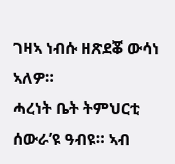ገዛኣ ነብሱ ዘጽደቖ ውሳነ ኣለዎ።
ሓረነት ቤት ትምህርቲ ሰውራ’ዩ ዓብዩ። ኣብ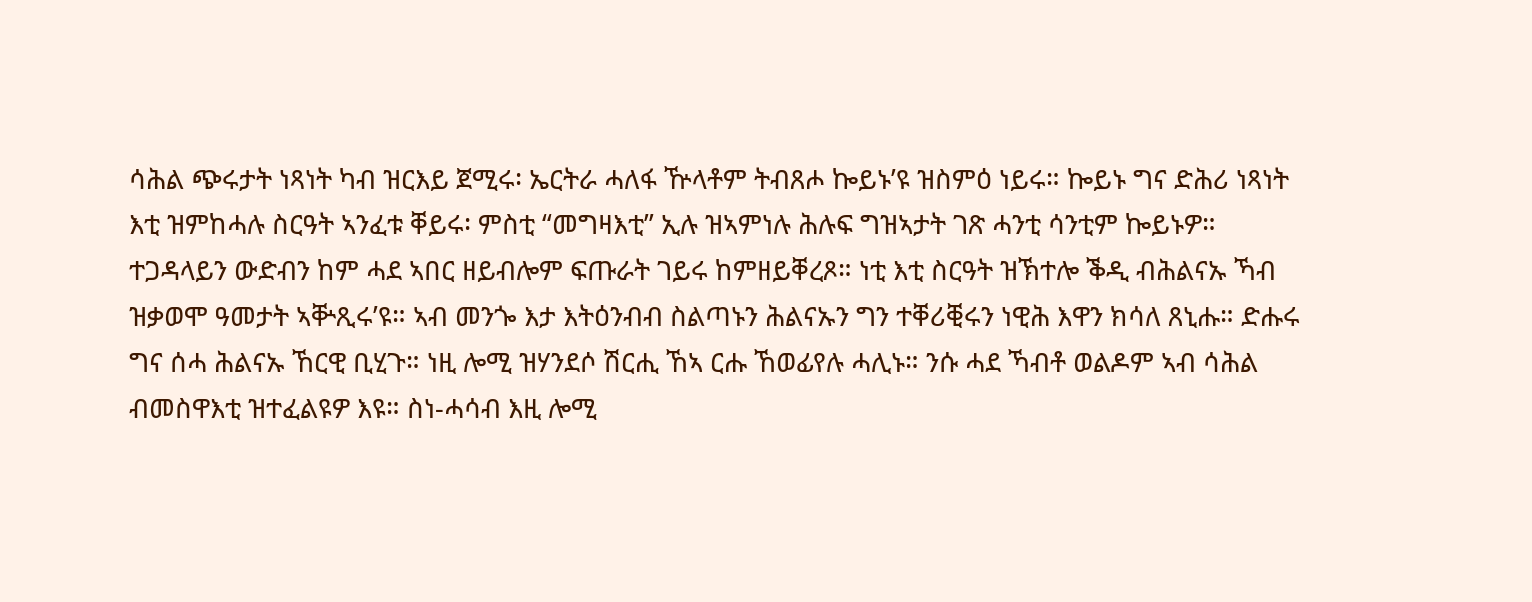ሳሕል ጭሩታት ነጻነት ካብ ዝርእይ ጀሚሩ፡ ኤርትራ ሓለፋ ዅላቶም ትብጸሖ ኰይኑ’ዩ ዝስምዕ ነይሩ። ኰይኑ ግና ድሕሪ ነጻነት እቲ ዝምከሓሉ ስርዓት ኣንፈቱ ቐይሩ፡ ምስቲ “መግዛእቲ” ኢሉ ዝኣምነሉ ሕሉፍ ግዝኣታት ገጽ ሓንቲ ሳንቲም ኰይኑዎ። ተጋዳላይን ውድብን ከም ሓደ ኣበር ዘይብሎም ፍጡራት ገይሩ ከምዘይቐረጾ። ነቲ እቲ ስርዓት ዝኽተሎ ቕዲ ብሕልናኡ ኻብ ዝቃወሞ ዓመታት ኣቝጺሩ’ዩ። ኣብ መንጐ እታ እትዕንብብ ስልጣኑን ሕልናኡን ግን ተቐሪቒሩን ነዊሕ እዋን ክሳለ ጸኒሑ። ድሑሩ ግና ሰሓ ሕልናኡ ኸርዊ ቢሂጉ። ነዚ ሎሚ ዝሃንደሶ ሽርሒ ኸኣ ርሑ ኸወፊየሉ ሓሊኑ። ንሱ ሓደ ኻብቶ ወልዶም ኣብ ሳሕል ብመስዋእቲ ዝተፈልዩዎ እዩ። ስነ-ሓሳብ እዚ ሎሚ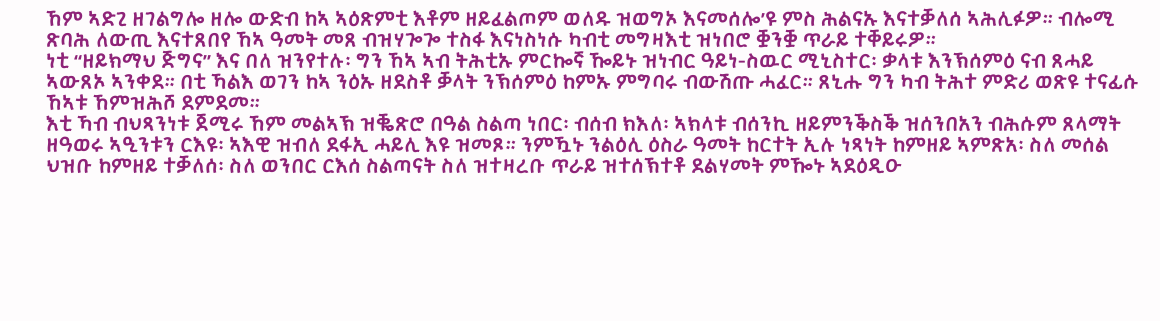ኸም ኣድጊ ዘገልግሎ ዘሎ ውድብ ከኣ ኣዕጽምቲ እቶም ዘይፈልጦም ወለዱ ዝወግኦ እናመሰሎ’ዩ ምስ ሕልናኡ እናተቓለሰ ኣሕሊፉዎ። ብሎሚ ጽባሕ ለውጢ እናተጸበየ ኸኣ ዓመት መጸ ብዝሃጐጐ ተስፋ እናነስነሱ ካብቲ መግዛእቲ ዝነበሮ ቛንቛ ጥራይ ተቐይሩዎ።
ነቲ “ዘይክማህ ጅግና” እና በለ ዝንየተሉ፡ ግን ኸኣ ኣብ ትሕቲኡ ምርኰኛ ዀይኑ ዝነብር ዓይነ-ስዉር ሚኒስተር፡ ቃላቱ እንኽሰምዕ ናብ ጸሓይ ኣውጸኦ ኣንቀደ። በቲ ኻልእ ወገን ከኣ ንዕኡ ዘደስቶ ቓላት ንኽሰምዕ ከምኡ ምግባሩ ብውሽጡ ሓፈር። ጸኒሑ ግን ካብ ትሕተ ምድሪ ወጽዩ ተናፊሱ ኸኣቱ ኸምዝሕሾ ደምደመ።
እቲ ኻብ ብህጻንነቱ ጀሚሩ ኸም መልኣኽ ዝቘጽሮ በዓል ስልጣ ነበር፡ ብሰብ ክእለ፡ ኣክላቱ ብሰንኪ ዘይምንቕስቕ ዝሰንበአን ብሕሱም ጸላማት ዘዓወሩ ኣዒንቱን ርእዩ፡ ኣእዊ ዝብለ ደፋኢ ሓይሊ እዩ ዝመጾ። ንምዃኑ ንልዕሊ ዕስራ ዓመት ከርተት ኢሉ ነጻነት ከምዘይ ኣምጽአ፡ ስለ መሰል ህዝቡ ከምዘይ ተቓለሰ፡ ስለ ወንበር ርእሰ ስልጣናት ስለ ዝተዛረቡ ጥራይ ዝተሰኽተቶ ደልሃመት ምዀኑ ኣደዕዲዑ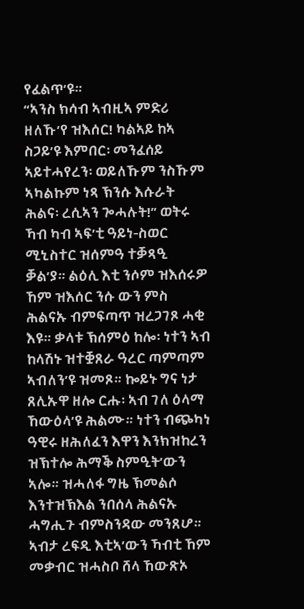የፈልጥ’ዩ።
“ኣንስ ክሳብ ኣብዚኣ ምድሪ ዘለኹ’የ ዝእሰር! ካልኣይ ከኣ ስጋይ’ዩ እምበር፡ መንፈሰይ ኣይተሓየረን፡ ወይለኹም ንስኹም ኣካልኩም ነጻ ኽንሱ እሱራት ሕልና፡ ረሲኣን ጐሓሉት!” ወትሩ ኻብ ካብ ኣፍ’ቲ ዓይነ-ስወር ሚኒስተር ዝሰምዓ ተቓጻዒ ቓል’ያ። ልዕሊ እቲ ንሶም ዝእሰሩዎ ኸም ዝእሰር ንሱ ውን ምስ ሕልናኡ ብምፍጣጥ ዝረጋገጾ ሓቂ እዩ። ቃላቱ ኽሰምዕ ከሎ፡ ነተን ኣብ ከላሽኑ ዝተቛጸራ ዓረር ጣምጣም ኣብለን’ዩ ዝመጾ። ኰይኑ ግና ነታ ጸሊኡዋ ዘሎ ርሑ፡ ኣብ ገለ ዕላማ ኸውዕላ’ዩ ሕልሙ። ነተን ብጭካነ ዓዊሩ ዘሕለፈን እዋን እንክዝከረን ዝኽተሎ ሕማቕ ስምዒት’ውን ኣሎ። ዝሓለፋ ግዜ ኽመልሶ እንተዝኽእል ንበሰላ ሕልናኡ ሓግሒጉ ብምስንዳው መንጸሆ። ኣብታ ረፍዲ እቲኣ’ውን ኻብቲ ኸም መቃብር ዝሓስቦ ሸላ ኸውጽኦ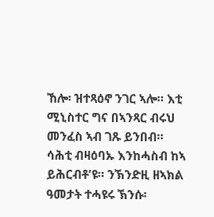ኸሎ፡ ዝተጻዕኖ ንገር ኣሎ። እቲ ሚኒስተር ግና በኣንጻር ብሩህ መንፈስ ኣብ ገጹ ይንበብ። ሳሕቲ ብዛዕባኡ እንከሓስብ ከኣ ይሕርብቶ’ዩ። ንኽንድዚ ዘኣክል ዓመታት ተሓዩሩ ኽንሱ፡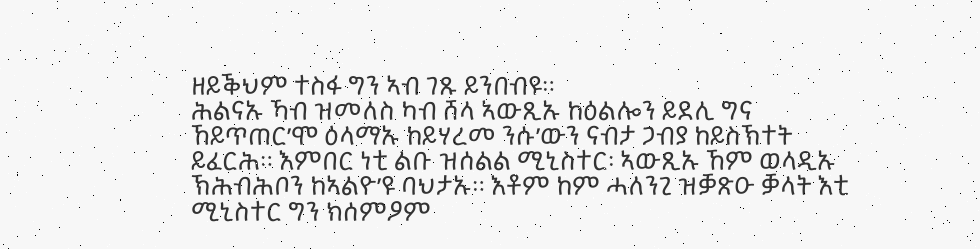ዘይቕህም ተስፋ ግን ኣብ ገጹ ይንበብዩ።
ሕልናኡ ኻብ ዝመለስ ካብ ሸላ ኣውጺኡ ከዕልሎን ይደሊ ግና ኸይጥጠር’ሞ ዕላማኡ ከይሃረመ ንሱ’ውን ናብታ ጋብያ ከይስኽተት ይፈርሕ። እምበር ነቲ ልቡ ዝሰልል ሚኒስተር፡ ኣውጺኡ ኸም ወላዲኡ ኽሕብሕቦን ከኣልዮ’ዩ ባህታኡ። እቶም ከም ሓለንጊ ዝቓጽዑ ቓላት እቲ ሚኒስተር ግን ክሰምዖም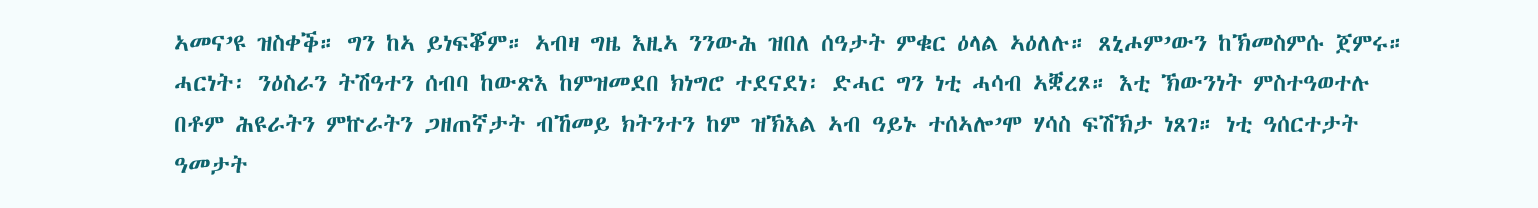ኣመና’ዩ ዝስቀቕ። ግን ከኣ ይነፍቖም። ኣብዛ ግዜ እዚኣ ንንውሕ ዝበለ ሰዓታት ምቁር ዕላል ኣዕለሉ። ጸኒሖም’ውን ከኽመስምሱ ጀምሩ።
ሓርነት፡ ንዕስራን ትሽዓተን ሰብባ ከውጽእ ከምዝመደበ ክነግሮ ተደናደነ፡ ድሓር ግን ነቲ ሓሳብ ኣቛረጾ። እቲ ኽውንነት ምስተዓወተሉ በቶም ሕዩራትን ምኵራትን ጋዘጠኛታት ብኸመይ ክትንተን ከም ዝኽእል ኣብ ዓይኑ ተሰኣሎ’ሞ ሃሳስ ፍሽኽታ ነጸገ። ነቲ ዓሰርተታት ዓመታት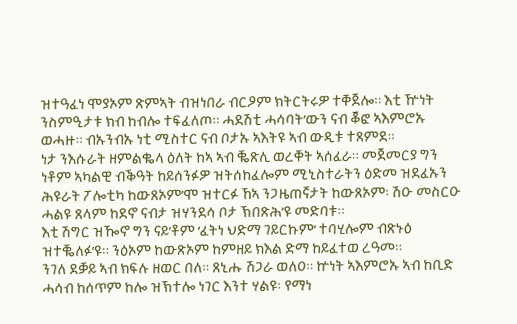ዝተዓፈነ ሞያኦም ጽምኣት ብዝነበራ ብርዖም ክትርትሩዎ ተቐጀሎ። እቲ ዅነት ንስምዒታቱ ክብ ከብሎ ተፍፈለጦ። ሓደሽቲ ሓሳባት’ውን ናብ ቖፎ ኣእምሮኡ ወሓዙ። ብኡንብኡ ነቲ ሚስተር ናብ ቦታኡ ኣእትዩ ኣብ ውዲቱ ተጸምደ።
ነታ ንእሱራት ዘምልቈላ ዕለት ከኣ ኣብ ቘጽሊ ወረቐት ኣሰፈራ። መጀመርያ ግን ነቶም ኣካልዊ ብቕዓት ከይሰንፉዎ ዝትሰከፈሎም ሚኒስተራትን ዕድመ ዝደፈኡን ሕዩራት ፖሎቲካ ከውጸኦም’ሞ ዝተርፉ ኸኣ ንጋዜጠኛታት ከውጸኦም፡ ሽዑ መስርዑ ሓልዩ ጸላም ከደኖ ናብታ ዝሃንደሳ ቦታ ኽበጽሕ’ዩ መድባቱ።
እቲ ሽግር ዝዀኖ ግን ናይ’ቶም ‘ፈትነ ህድማ ገይርኩም’ ተባሂሎም ብጽኑዕ ዝተቘለፉ’ዩ። ንዕኦም ከውጽኦም ከምዘይ ክእል ድማ ከይፈተወ ረዓመ።
ንገለ ደቓይ ኣብ ክፍሉ ዘወር በለ። ጸኒሑ ሽጋራ ወለዐ። ኵነት ኣእምሮኡ ኣብ ከቢድ ሓሳብ ከሰጥም ከሎ ዝኽተሎ ነገር እንተ ሃልዩ፡ የማነ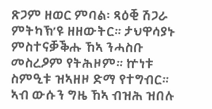ጽጋም ዘወር ምባል፡ ጻዕቒ ሽጋራ ምትካኽ’ዩ ዘዘውትር። ታህዋሳያኑ ምስተናቓቕሑ ኸኣ ንሓስቡ መስረዖም የትሕዞም። ኵነቱ ስምዒቱ ዝኣዘዞ ድማ የተግብር። ኣብ ውሱን ግዜ ኸኣ ብዝሕ ዝበሉ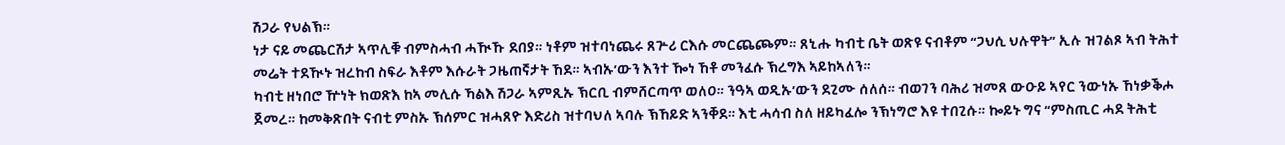ሽጋራ የህልኽ።
ነታ ናይ መጨርሽታ ኣጥሊቑ ብምስሓብ ሓዂኹ ደበያ። ነቶም ዝተባነጨሩ ጸጕሪ ርእሱ መርጨጮም። ጸኒሑ ካብቲ ቤት ወጽዩ ናብቶም “ጋህሲ ህሉዋት” ኢሉ ዝገልጾ ኣብ ትሕተ መሬት ተደዂኑ ዝረከብ ስፍራ እቶም እሱራት ጋዜጠኛታት ኸደ። ኣብኡ’ውን እንተ ዀነ ኸቶ መንፈሱ ኽረግእ ኣይከኣለን።
ካብቲ ዘነበሮ ዅነት ክወጽእ ከኣ መሊሱ ኻልእ ሽጋራ ኣምጺኡ ኽርቢ ብምሸርጣጥ ወለዐ። ንዓኣ ወዲኡ’ውን ደጊሙ ሰለሰ። ብወገን ባሕሪ ዝመጸ ውዑይ ኣየር ንውነኡ ኸነቃቕሖ ጀመረ። ከመቅጽበት ናብቲ ምስኡ ኽሰምር ዝሓጸዮ እድሪስ ዝተባህለ ኣባሉ ኽኸይድ ኣንቐደ። እቲ ሓሳብ ስለ ዘይካፈሎ ንኽነግሮ እዩ ተበጊሱ። ኰይኑ ግና “ምስጢር ሓደ ትሕቲ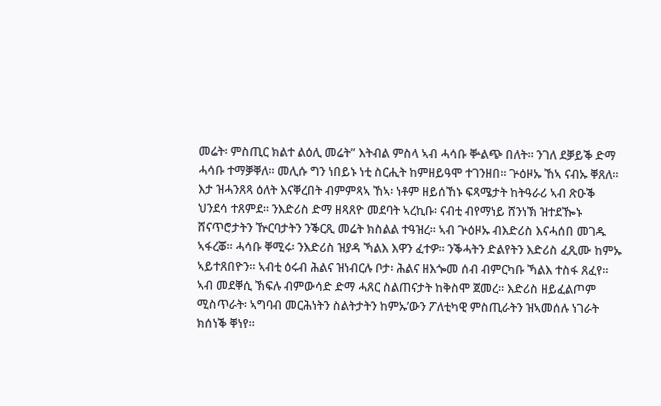መሬት፡ ምስጢር ክልተ ልዕሊ መሬት” እትብል ምስላ ኣብ ሓሳቡ ቝልጭ በለት። ንገለ ደቓይቕ ድማ ሓሳቡ ተማቓቐለ። መሊሱ ግን ነበይኑ ነቲ ስርሒት ከምዘይዓሞ ተገንዘበ። ጕዕዞኡ ኸኣ ናብኡ ቐጸለ።
እታ ዝሓንጸጻ ዕለት እናቐረበት ብምምጻኣ ኸኣ፡ ነቶም ዘይሰኸኑ ፍጻሜታት ከትዓራሪ ኣብ ጽዑቕ ህንደሳ ተጸምደ። ንእድሪስ ድማ ዘጻጸዮ መደባት ኣረኪቡ፡ ናብቲ ብየማነይ ሸንነኽ ዝተደዀኑ ሸናጥሮታትን ዅርባታትን ንቕርጺ መሬት ክስልል ተዓዝረ። ኣብ ጕዕዞኡ ብእድሪስ እናሓሰበ መገዱ ኣፋረቖ። ሓሳቡ ቐሚሩ፡ ንእድሪስ ዝያዳ ኻልእ እዋን ፈተዎ። ንቕሓትን ድልየትን እድሪስ ፈጺሙ ከምኡ ኣይተጸበዮን። ኣብቲ ዕሩብ ሕልና ዝነብርሉ ቦታ፡ ሕልና ዘእጐመ ሰብ ብምርካቡ ኻልእ ተስፋ ጸፈየ።
ኣብ መደቐሲ ኽፍሉ ብምውሳድ ድማ ሓጸር ስልጠናታት ከቅስሞ ጀመረ። እድሪስ ዘይፈልጦም ሚስጥራት፡ ኣግባብ መርሕነትን ስልትታትን ከምኡ’ውን ፖለቲካዊ ምስጢራትን ዝኣመሰሉ ነገራት ክሰነቕ ቐነየ።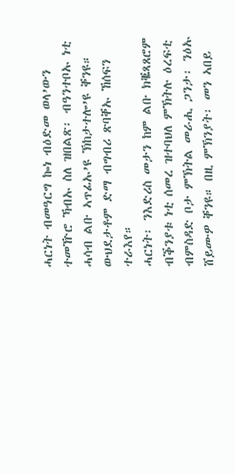ሓርነት ብመዓርግ ኰነ ብዕድመ ወላ’ውን ተመዅሮ ኻብኡ ስለ ዝበልጽ፡ ብዓንተቦኡ ነቲ ሓሳብ ልቡ ኣጥፊኡ’ዩ ኽከታተሎ’ዩ ቐንዩ። ውህደታቶም ድማ ብግብሪ ጽባቐኡ ኸሰፍን ተራእየ።
ሓርነት፡ ንእድሪስ መታን ከም ልቡ ክቘጻጸሮም ብቕንያቱ ነቲ ሰመረ ዝተባህለ ምኽትሉ ዕረፍቲ ብምስዳድ ቦታ ምኽትል መራሒ ጋንታ፡ ንዕኡ ሸይሙዎ ቐንዩ። በዚ ምኽንያት፡ መን ኣበይ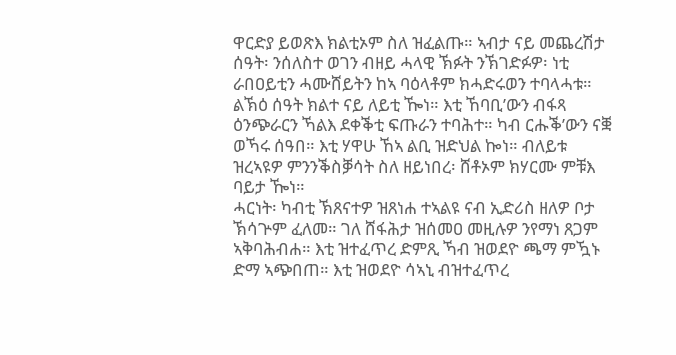ዋርድያ ይወጽእ ክልቲኦም ስለ ዝፈልጡ። ኣብታ ናይ መጨረሽታ ሰዓት፡ ንሰለስተ ወገን ብዘይ ሓላዊ ኽፉት ንኽገድፉዎ፡ ነቲ ራበዐይቲን ሓሙሸይትን ከኣ ባዕላቶም ክሓድሩወን ተባላሓቱ።
ልኽዕ ሰዓት ክልተ ናይ ለይቲ ዀነ። እቲ ኸባቢ’ውን ብፋጻ ዕንጭራርን ኻልእ ደቀቕቲ ፍጡራን ተባሕተ። ካብ ርሑቕ’ውን ናቛ ወኻሩ ሰዓበ። እቲ ሃዋሁ ኸኣ ልቢ ዝድህል ኰነ። ብለይቱ ዝረኣዩዎ ምንንቕስቓሳት ስለ ዘይነበረ፡ ሸቶኦም ክሃርሙ ምቹእ ባይታ ዀነ።
ሓርነት፡ ካብቲ ኽጸናተዎ ዝጸነሐ ተኣልዩ ናብ ኢድሪስ ዘለዎ ቦታ ኽሳጕም ፈለመ። ገለ ሸፋሕታ ዝሰመዐ መዚሉዎ ንየማነ ጸጋም ኣቅባሕብሐ። እቲ ዝተፈጥረ ድምጺ ኻብ ዝወደዮ ጫማ ምዃኑ ድማ ኣጭበጠ። እቲ ዝወደዮ ሳኣኒ ብዝተፈጥረ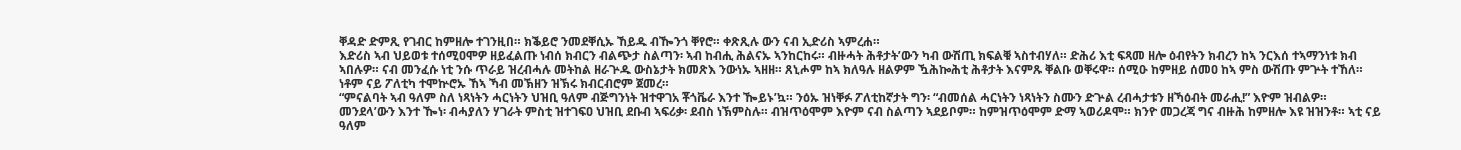ቐዳድ ድምጺ የገብር ከምዘሎ ተገንዚበ። ክቕይሮ ንመደቐሲኡ ኸይዱ ብዀንጎ ቐየሮ። ቀጽጺሉ ውን ናብ ኢድሪስ ኣምረሐ።
እድሪስ ኣብ ህይወቱ ተሰሚዐሞዎ ዘይፈልጡ ነብሰ ክብርን ብልጭታ ስልጣን፡ ኣብ ከብሒ ሕልናኡ ኣንከርከሩ። ብዙሓት ሕቶታት’ውን ካብ ውሽጢ ክፍልቑ ኣስተብሃለ። ድሕሪ እቲ ፍጻመ ዘሎ ዕብየትን ክብረን ከኣ ንርእሰ ተኣማንነቱ ክብ ኣበሉዎ። ናብ መንፈሱ ነቲ ንሱ ጥራይ ዝረብሓሉ መትከል ዘራጕዱ ውስኔታት ክመጽእ ንውነኡ ኣዘዘ። ጸኒሖም ከኣ ክለዓሉ ዘልዎም ዃሕኰሕቲ ሕቶታት እናምጹ ቐልቡ ወቐሩዋ። ሰሚዑ ከምዘይ ሰመዐ ከኣ ምስ ውሽጡ ምጕት ተኸለ። ነቶም ናይ ፖለቲካ ተሞኵሮኡ ኸኣ ኻብ መኽዘን ዝኽሩ ክብርብሮም ጀመረ።
“ምናልባት ኣብ ዓለም ስለ ነጻነትን ሓርነትን ህዝቢ ዓለም ብጅግንነት ዝተዋገአ ቾጎቬራ እንተ ዀይኑ’ኳ። ንዕኡ ዝነቐፉ ፖለቲከኛታት ግን፡ “ብመሰል ሓርነትን ነጻነትን ስሙን ድጕል ረብሓታቱን ዘኻዕብት መራሒ!” እዮም ዝብልዎ። መንደላ’ውን እንተ ዀነ፡ ብሓያለን ሃገራት ምስቲ ዝተገፍዐ ህዝቢ ደቡብ ኣፍሪቃ፡ ደብስ ነኽምስሉ። ብዝጥዕሞም እዮም ናብ ስልጣን ኣደይቦም። ከምዝጥዕሞም ድማ ኣወሪዶሞ። ክንዮ መጋረጃ ግና ብዙሕ ከምዘሎ እዩ ዝዝንቶ። ኣቲ ናይ ዓለም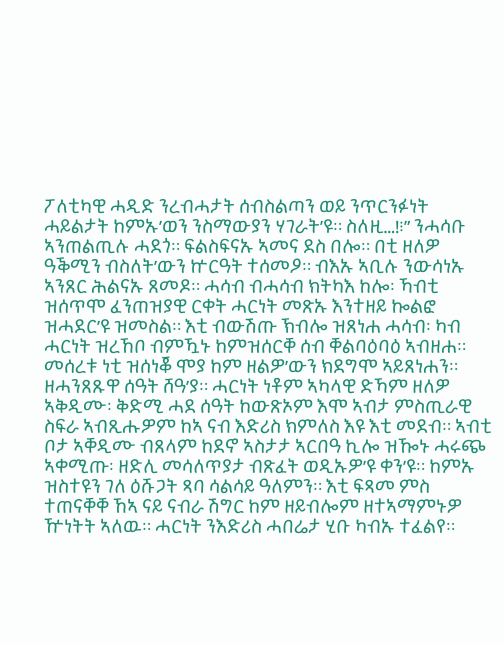ፖለቲካዊ ሓዲድ ንረብሓታት ሰብስልጣን ወይ ንጥርንፉነት ሓይልታት ከምኡ’ወን ንስማውያን ሃገራት’ዩ። ስለዚ…!፧” ንሓሳቡ ኣንጠልጢሉ ሓደጎ። ፍልስፍናኡ ኣመና ደስ በሎ። በቲ ዘለዎ ዓቕሚን ብስለት’ውን ኵርዓት ተሰመዖ። ብእኡ ኣቢሉ ንውሳነኡ ኣንጸር ሕልናኡ ጸመዶ። ሓሳብ ብሓሳብ ክትካእ ከሎ፡ ኻብቲ ዝሰጥሞ ፈንጠዝያዊ ርቀት ሓርነት መጽኡ እንተዘይ ኰልፎ ዝሓደር’ዩ ዝመስል። እቲ ብውሽጡ ኽብሎ ዝጸነሐ ሓሳብ፡ ካብ ሓርነት ዝረኸቦ ብምዃኑ ከምዝሰርቐ ሰብ ቐልባዕባዕ ኣብዘሐ። መሰረቱ ነቲ ዝሰነቖ ሞያ ከም ዘልዎ’ውን ክደግሞ ኣይጸነሐን።
ዘሓንጸጹዋ ሰዓት ሸዓ’ያ። ሓርነት ነቶም ኣካላዊ ድኻም ዘለዎ ኣቅዲሙ፡ ቅድሚ ሓደ ሰዓት ከውጽኦም እሞ ኣብታ ምስጢራዊ ስፍራ ኣብጺሑዎም ከኣ ናብ እድሪስ ክምለስ እዩ እቲ መደብ። ኣብቲ ቦታ ኣቐዲሙ ብጸላም ከደኖ ኣስታታ ኣርበዓ ኪሎ ዝዀኑ ሓሩጭ ኣቀሚጡ፡ ዘድሊ መሳለጥያታ ብጽፈት ወዲኡዎ’ዩ ቀን’ዩ። ከምኡ ዝስተዩን ገለ ዕሹጋት ጻባ ሳልሳይ ዓለምን። እቲ ፍጻመ ምስ ተጠናቐቐ ኸኣ ናይ ናብራ ሽግር ከም ዘይብሎም ዘተኣማምኑዎ ዅነትት ኣለዉ። ሓርነት ንእድሪስ ሓበሬታ ሂቡ ካብኡ ተፈልየ።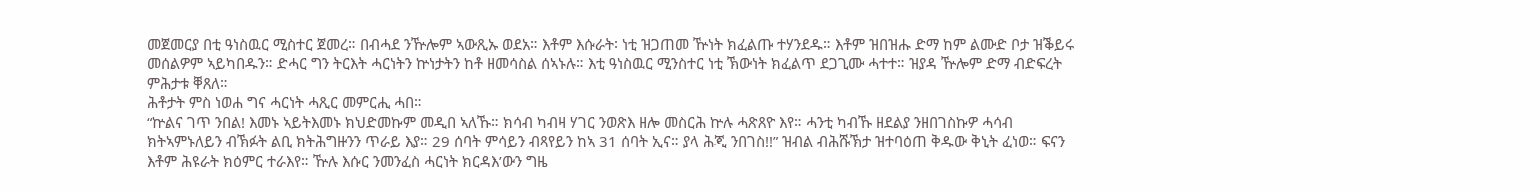መጀመርያ በቲ ዓነስዉር ሚስተር ጀመረ። በብሓደ ንዅሎም ኣውጺኡ ወደአ። እቶም እሱራት፡ ነቲ ዝጋጠመ ዅነት ክፈልጡ ተሃንደዱ። እቶም ዝበዝሑ ድማ ከም ልሙድ ቦታ ዝቕይሩ መሰልዎም ኣይካበዱን። ድሓር ግን ትርእት ሓርነትን ኵነታትን ከቶ ዘመሳስል ሰኣኑሉ። እቲ ዓነስዉር ሚንስተር ነቲ ኽውነት ክፈልጥ ደጋጊሙ ሓተተ። ዝያዳ ዅሎም ድማ ብድፍረት ምሕታቱ ቐጸለ።
ሕቶታት ምስ ነወሐ ግና ሓርነት ሓጺር መምርሒ ሓበ።
“ኵልና ገጥ ንበል! እመኑ ኣይትእመኑ ክህድመኩም መዲበ ኣለኹ። ክሳብ ካብዛ ሃገር ንወጽእ ዘሎ መስርሕ ኵሉ ሓጽጸዮ እየ። ሓንቲ ካብኹ ዘደልያ ንዘበገስኩዎ ሓሳብ ክትኣምኑለይን ብኽፉት ልቢ ክትሕግዙንን ጥራይ እያ። 29 ሰባት ምሳይን ብጻየይን ከኣ 31 ሰባት ኢና። ያላ ሕጂ ንበገስ!!” ዝብል ብሕሹኽታ ዝተባዕጠ ቅዱው ቅኒት ፈነወ። ፍናን እቶም ሕዩራት ክዕምር ተራእየ። ዅሉ እሱር ንመንፈስ ሓርነት ክርዳእ’ውን ግዜ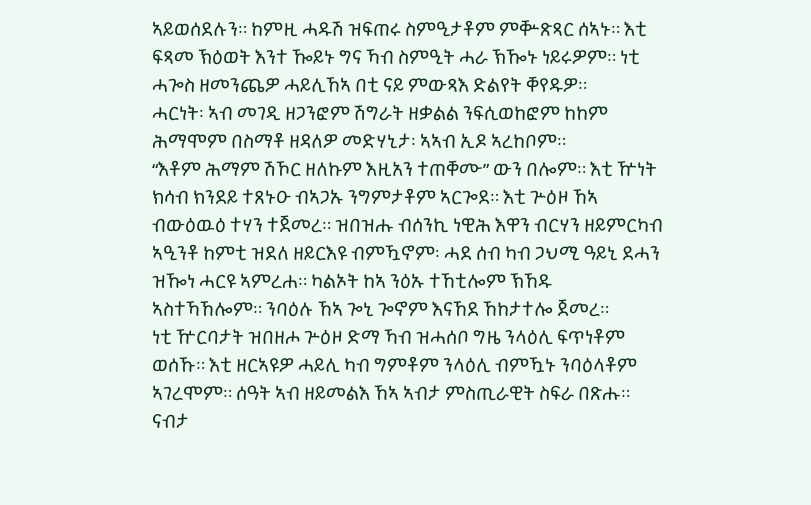ኣይወሰደሉን። ከምዚ ሓዱሽ ዝፍጠሩ ስምዒታቶም ምቝጽጻር ሰኣኑ። እቲ ፍጻመ ኽዕወት እንተ ዀይኑ ግና ኻብ ስምዒት ሓራ ኽዀኑ ነይሩዎም። ነቲ ሓጐስ ዘመንጨዎ ሓይሊኸኣ በቲ ናይ ምውጻእ ድልየት ቐየዱዎ።
ሓርነት፡ ኣብ መገዲ ዘጋንፎም ሽግራት ዘቃልል ንፍሲወከፎም ከከም ሕማሞም በስማቶ ዘዳለዎ መድሃኒታ፡ ኣኣብ ኢዶ ኣረከቦም።
“እቶም ሕማም ሽኾር ዘለኩም እዚአን ተጠቐሙ” ውን በሎም። እቲ ዅነት ክሳብ ክንደይ ተጸኑዑ ብኣጋኡ ንግምታቶም ኣርጐደ። እቲ ጕዕዞ ኸኣ ብውዕዉዕ ተሃን ተጀመረ። ዝበዝሑ ብሰንኪ ነዊሕ እዋን ብርሃን ዘይምርካብ ኣዒንቶ ከምቲ ዝደለ ዘይርእዩ ብምዃኖም፡ ሓደ ሰብ ካብ ጋህሚ ዓይኒ ደሓን ዝዀነ ሓርዩ ኣምረሐ። ካልኦት ከኣ ንዕኡ ተኸቲሎም ኽኸዱ ኣስተኻኸሎም። ንባዕሉ ኸኣ ጐኒ ጐኖም እናኸደ ኸከታተሎ ጀመረ።
ነቲ ዅርባታት ዝበዘሖ ጕዕዞ ድማ ኻብ ዝሓሰቦ ግዜ ንላዕሊ ፍጥነቶም ወሰኹ። እቲ ዘርኣዩዎ ሓይሊ ካብ ግምቶም ንላዕሊ ብምዃኑ ንባዕላቶም ኣገረሞም። ሰዓት ኣብ ዘይመልእ ኸኣ ኣብታ ምስጢራዊት ስፍራ በጽሑ። ናብታ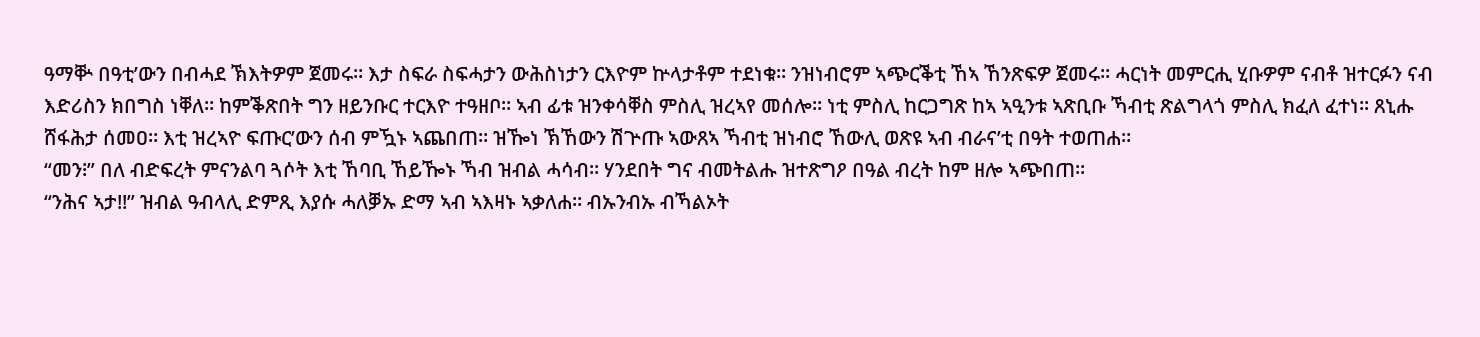ዓማቝ በዓቲ’ውን በብሓደ ኽእትዎም ጀመሩ። እታ ስፍራ ስፍሓታን ውሕስነታን ርእዮም ኵላታቶም ተደነቁ። ንዝነብሮም ኣጭርቕቲ ኸኣ ኸንጽፍዎ ጀመሩ። ሓርነት መምርሒ ሂቡዎም ናብቶ ዝተርፉን ናብ እድሪስን ክበግስ ነቐለ። ከምቕጽበት ግን ዘይንቡር ተርእዮ ተዓዘቦ። ኣብ ፊቱ ዝንቀሳቐስ ምስሊ ዝረኣየ መሰሎ። ነቲ ምስሊ ከርጋግጽ ከኣ ኣዒንቱ ኣጽቢቡ ኻብቲ ጽልግላጎ ምስሊ ክፈለ ፈተነ። ጸኒሑ ሸፋሕታ ሰመዐ። እቲ ዝረኣዮ ፍጡር’ውን ሰብ ምዃኑ ኣጨበጠ። ዝዀነ ኽኸውን ሽጕጡ ኣውጸኣ ኻብቲ ዝነብሮ ኸውሊ ወጽዩ ኣብ ብራና’ቲ በዓት ተወጠሐ።
“መን፧” በለ ብድፍረት ምናንልባ ጓሶት እቲ ኸባቢ ኸይዀኑ ኻብ ዝብል ሓሳብ። ሃንደበት ግና ብመትልሑ ዝተጽግዖ በዓል ብረት ከም ዘሎ ኣጭበጠ።
“ንሕና ኣታ!!” ዝብል ዓብላሊ ድምጺ እያሱ ሓለቓኡ ድማ ኣብ ኣእዛኑ ኣቃለሐ። ብኡንብኡ ብኻልኦት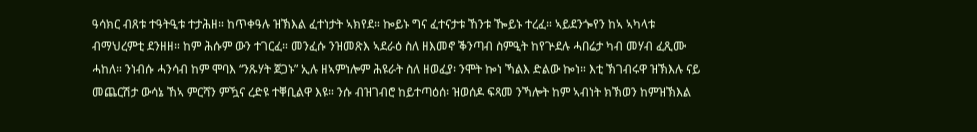ዓሳክር ብጸቱ ተዓትዒቱ ተታሕዘ። ከጥቀዓሉ ዝኽእል ፈተነታት ኣክየደ። ኰይኑ ግና ፈተናታቱ ኸንቱ ዀይኑ ተረፈ። ኣይደንጐየን ከኣ ኣካላቱ ብማህረምቲ ደንዘዘ። ከም ሕሱም ውን ተገርፈ። መንፈሱ ንዝመጽእ ኣደራዕ ስለ ዘእመኖ ቕንጣብ ስምዒት ከየጕደሉ ሓበሬታ ካብ መሃብ ፈጺሙ ሓከለ። ንነብሱ ሓንሳብ ከም ሞባእ “ንጹሃት ጀጋኑ” ኢሉ ዘኣምነሎም ሕዩራት ስለ ዘወፈያ፡ ንሞት ኰነ ኻልእ ድልው ኰነ። እቲ ኽገብሩዋ ዝኽእሉ ናይ መጨርሽታ ውሳኔ ኸኣ ምርሻን ምዃና ረድዩ ተቐቢልዋ እዩ። ንሱ ብዝገብሮ ከይተጣዕሰ፡ ዝወሰዶ ፍጻመ ንኻሎት ከም ኣብነት ክኽወን ከምዝኽእል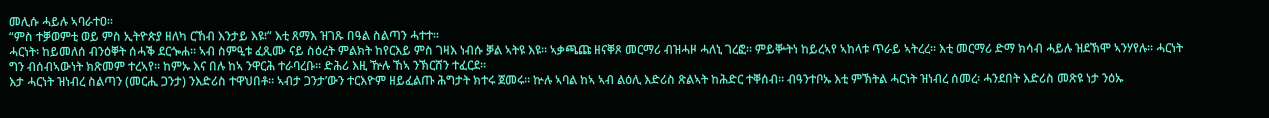መሊሱ ሓይሉ ኣባራተዐ።
“ምስ ተቓወምቲ ወይ ምስ ኢትዮጵያ ዘለካ ርኸብ እንታይ እዩ፧” እቲ ጸማእ ዝገጹ በዓል ስልጣን ሓተተ።
ሓርነት፡ ከይመለሰ ብንዕቐት ሰሓቕ ደርጐሐ። ኣብ ስምዒቱ ፈጺሙ ናይ ስዕረት ምልክት ከየርእይ ምስ ገዛእ ነብሱ ቓል ኣትዩ እዩ። ኣቃጫጩ ዘናቐጾ መርማሪ ብዝሓዞ ሓለኒ ገረፎ። ምይቝትነ ከይረኣየ ኣከላቱ ጥራይ ኣትረረ። እቲ መርማሪ ድማ ክሳብ ሓይሉ ዝደኽሞ ኣንሃየሉ። ሓርነት ግን ብሰብኣውነት ክጽመም ተረኣየ። ከምኡ እና በሉ ከኣ ንዋርሕ ተራባረቡ። ድሕሪ እዚ ዅሉ ኸኣ ንኽርሸን ተፈርደ።
እታ ሓርነት ዝነብረ ስልጣን (መርሒ ጋንታ) ንእድሪስ ተዋህበቶ። ኣብታ ጋንታ’ውን ተርእዮም ዘይፈልጡ ሕግታት ክተሩ ጀመሩ። ኵሉ ኣባል ከኣ ኣብ ልዕሊ እድሪስ ጽልኣት ከሕድር ተቐሰብ። ብዓንተቦኡ እቲ ምኽትል ሓርነት ዝነብረ ሰመረ፡ ሓንደበት እድሪስ መጽዩ ነታ ንዕኡ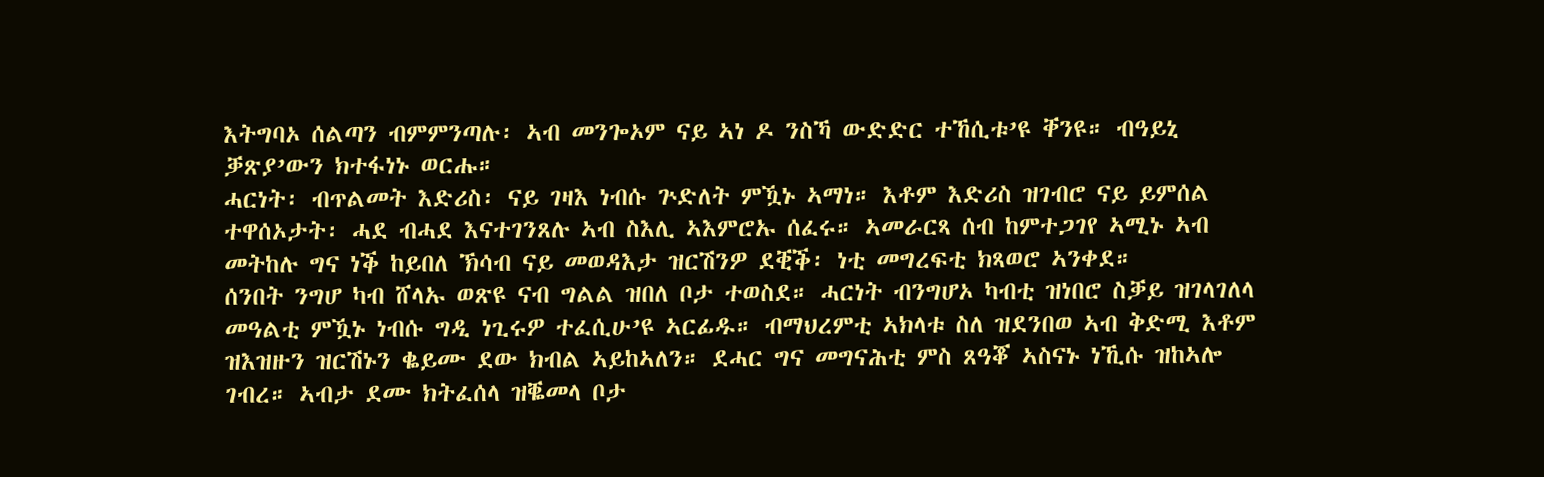እትግባኦ ሰልጣን ብምምንጣሉ፡ ኣብ መንጐኦም ናይ ኣነ ዶ ንስኻ ውድድር ተኸሲቱ’ዩ ቐንዩ። ብዓይኒ ቓጽያ’ውን ክተፋነኑ ወርሑ።
ሓርነት፡ ብጥልመት እድሪስ፡ ናይ ገዛእ ነብሱ ጕድለት ምዃኑ ኣማነ። እቶም እድሪስ ዝገብሮ ናይ ይምሰል ተዋሰኦታት፡ ሓደ ብሓደ እናተገንጸሉ ኣብ ስእሊ ኣእምሮኡ ሰፈሩ። ኣመራርጻ ሰብ ከምተጋገየ ኣሚኑ ኣብ መትከሉ ግና ነቕ ከይበለ ኽሳብ ናይ መወዳእታ ዝርሽንዎ ደቒቕ፡ ነቲ መግረፍቲ ክጻወሮ ኣንቀደ።
ሰንበት ንግሆ ካብ ሸላኡ ወጽዩ ናብ ግልል ዝበለ ቦታ ተወስደ። ሓርነት ብንግሆኦ ካብቲ ዝነበሮ ስቓይ ዝገላገለላ መዓልቲ ምዃኑ ነብሱ ግዲ ነጊሩዎ ተፈሲሁ’ዩ ኣርፊዱ። ብማህረምቲ ኣክላቱ ስለ ዝደንበወ ኣብ ቅድሚ እቶም ዝእዝዙን ዝርሽኑን ቈይሙ ደው ክብል ኣይከኣለን። ደሓር ግና መግናሕቲ ምስ ጸዓቖ ኣስናኑ ነኺሱ ዝከኣሎ ገብረ። ኣብታ ደሙ ክትፈሰላ ዝቘመላ ቦታ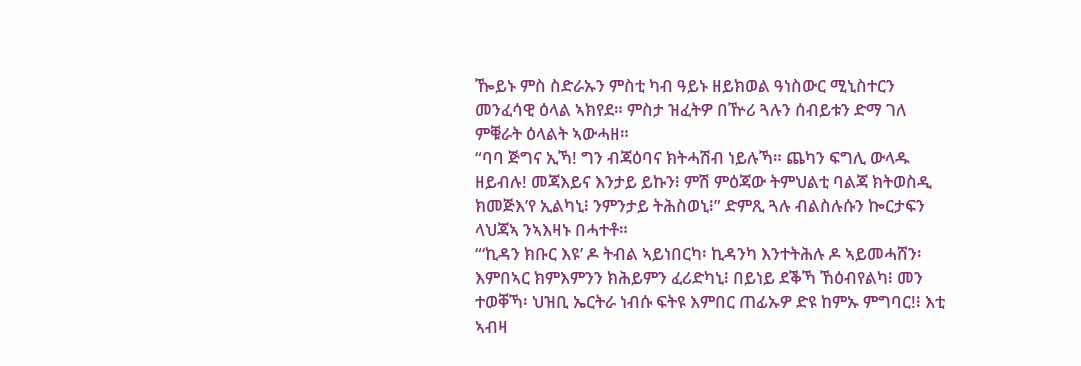ዀይኑ ምስ ስድራኡን ምስቲ ካብ ዓይኑ ዘይክወል ዓነስውር ሚኒስተርን መንፈሳዊ ዕላል ኣክየደ። ምስታ ዝፈትዎ በዅሪ ጓሉን ሰብይቱን ድማ ገለ ምቑራት ዕላልት ኣውሓዘ።
“ባባ ጅግና ኢኻ! ግን ብጃዕባና ክትሓሽብ ነይሉኻ። ጨካን ፍግሊ ውላዱ ዘይብሉ! መጃእይና እንታይ ይኩን፧ ምሽ ምዕጃው ትምህልቲ ባልጃ ክትወስዲ ክመጅእ’የ ኢልካኒ፧ ንምንታይ ትሕስወኒ፧” ድምጺ ጓሉ ብልስሉሱን ኰርታፍን ላህጃኣ ንኣእዛኑ በሓተቶ።
“‘ኪዳን ክቡር እዩ’ ዶ ትብል ኣይነበርካ፡ ኪዳንካ እንተትሕሉ ዶ ኣይመሓሸን፡ እምበኣር ክምእምንን ክሕይምን ፈሪድካኒ፧ በይነይ ደቕኻ ኸዕብየልካ፧ መን ተወቐኻ፡ ህዝቢ ኤርትራ ነብሱ ፍትዩ እምበር ጠፊኡዎ ድዩ ከምኡ ምግባር!፧ እቲ ኣብዛ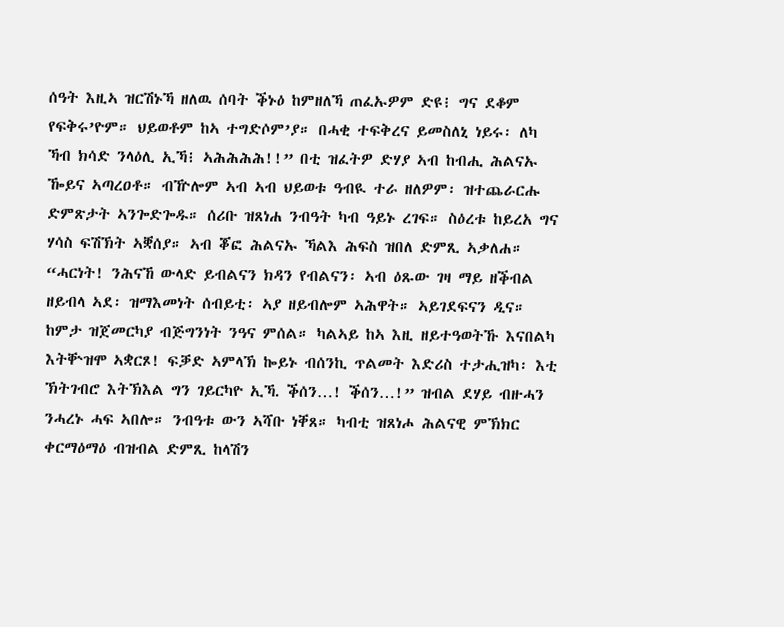ሰዓት እዚኣ ዝርሽኑኻ ዘለዉ ሰባት ቕኑዕ ከምዘለኻ ጠፈኡዎም ድዩ፧ ግና ደቆም የፍቅሩ’ዮም። ህይወቶም ከኣ ተግድሶም’ያ። በሓቂ ተፍቅረና ይመስለኒ ነይሩ፡ ለካ ኻብ ክሳድ ንላዕሊ ኢኻ፧ ኣሕሕሕሕ!!” በቲ ዝፈትዎ ድሃያ ኣብ ከብሒ ሕልናኡ ዀይና ኣጣረዐቶ። ብዅሎም ኣብ ኣብ ህይወቱ ዓብዪ ተራ ዘለዎም፡ ዝተጨራርሑ ድምጽታት ኣንጐድጐዱ። ሰሪቡ ዝጸነሐ ንብዓት ካብ ዓይኑ ረገፍ። ስዕረቱ ከይረአ ግና ሃሳስ ፍሽኽት ኣቛሰያ። ኣብ ቖፎ ሕልናኡ ኻልእ ሕፍስ ዝበለ ድምጺ ኣቃለሐ።
“ሓርነት! ንሕናኸ ውላድ ይብልናን ክዳን የብልናን፡ ኣብ ዕጹው ገዛ ማይ ዘቕብል ዘይብላ ኣደ፡ ዝማእመነት ሰብይቲ፡ ኣያ ዘይብሎም ኣሕዋት። ኣይገደፍናን ዲና። ከምታ ዝጀመርካያ ብጅግንነት ንዓና ምሰል። ካልኣይ ከኣ እዚ ዘይተዓወትኹ እናበልካ እትቝዝሞ ኣቋርጾ! ፍቓድ ኣምላኽ ኰይኑ ብሰንኪ ጥልመት እድሪስ ተታሒዝካ፡ እቲ ኽትገብሮ እትኽእል ግን ገይርካዮ ኢኻ. ቕሰን…! ቕሰን…!” ዝብል ደሃይ ብዙሓን ንሓረኑ ሓፍ ኣበሎ። ንብዓቱ ውን ኣሻቡ ነቐጸ። ካብቲ ዝጸነሖ ሕልናዊ ምኽክር ቀርማዕማዕ ብዝብል ድምጺ ከላሽን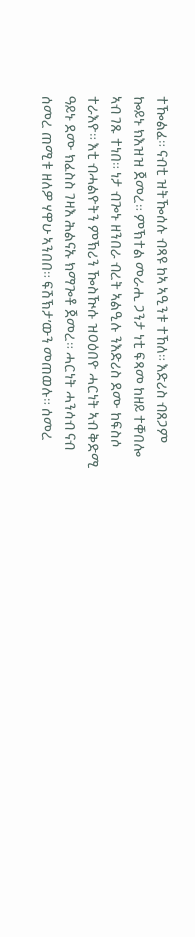ተዀልፈ። ናብቲ ዝትዀሰሉ ብጻዩ ከኣ ኣዒንቱ ተኸለ። እድሪስ ብጸጋም ኰይኑ ክእዝዝ ጀመረ። ምኽተል መራሒ ጋንታ ነቲ ፍጻመ ከዘይ ተቐበሎ ኣብ ገጹ ተነበ። ነታ ብጐኑ ዘንበራ ብረት ኣልዒሉ ንእድሪስ ደሙ ከፍስሶ ተራእዮ። እቲ ብሓልዮትን ምኽሪን ዀስዂሱ ዝዐዕበዮ ሓርነት ኣብ ቅድሚ ዓይኑ ደሙ ክፈስስ ገዛእ ሕልናኡ ክማጐቶ ጀመረ። ሓርነት ሓንሳብ ናብ ሰመረ ጠሚቱ ዘለዎ ሃዋሁ ኣንበበ። ፍሽኽታ’ውን መጠወሉ። ሰመረ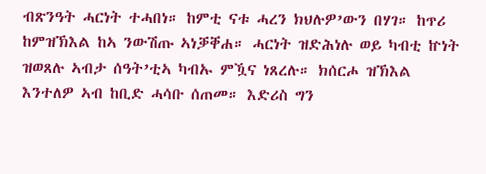ብጽንዓት ሓርነት ተሓበነ። ከምቲ ናቱ ሓረን ክህሉዎ’ውን በሃገ። ከጥሪ ከምዝኽእል ከኣ ንውሽጡ ኣነቓቐሐ። ሓርነት ዝድሕነሉ ወይ ካብቲ ኵነት ዝወጸሉ ኣብታ ሰዓት’ቲኣ ካብኡ ምዃና ነጸረሉ። ክሰርሖ ዝኽእል እንተለዎ ኣብ ከቢድ ሓሳቡ ሰጠመ። እድሪስ ግን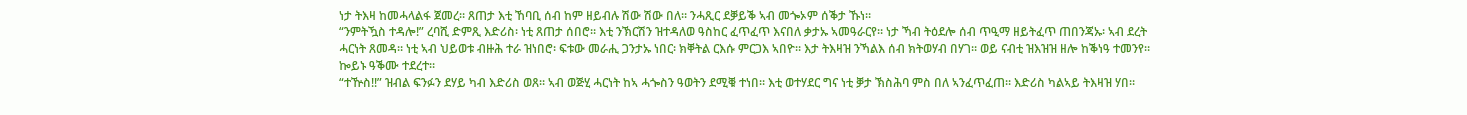ነታ ትእዛ ከመሓላልፋ ጀመረ። ጸጠታ እቲ ኸባቢ ሰብ ከም ዘይብሉ ሽው ሽው በለ። ንሓጺር ደቓይቕ ኣብ መጐኦም ሰቕታ ኹነ።
“ንምትዃስ ተዳሎ!” ረባሺ ድምጺ እድሪስ፡ ነቲ ጸጠታ ሰበሮ። እቲ ንኽርሽን ዝተዳለወ ዓስከር ፈጥፈጥ እናበለ ቃታኡ ኣመዓራርየ። ነታ ኻብ ትዕደሎ ሰብ ጥዒማ ዘይትፈጥ ጠበንጃኡ፡ ኣብ ደረት ሓርነት ጸመዳ። ነቲ ኣብ ህይወቱ ብዙሕ ተራ ዝነበሮ፡ ፍቱው መራሒ ጋንታኡ ነበር፡ ክቐትል ርእሱ ምርጋእ ኣበዮ። እታ ትእዛዝ ንኻልእ ሰብ ክትወሃብ በሃገ። ወይ ናብቲ ዝእዝዝ ዘሎ ከቕነዓ ተመንየ። ኰይኑ ዓቕሙ ተደረተ።
“ተዅስ!!” ዝብል ፍንፉን ደሃይ ካብ እድሪስ ወጸ። ኣብ ወጅሂ ሓርነት ከኣ ሓጐስን ዓወትን ደሚቑ ተነበ። እቲ ወተሃደር ግና ነቲ ቓታ ኽስሕባ ምስ በለ ኣንፈጥፈጠ። እድሪስ ካልኣይ ትእዛዝ ሃበ።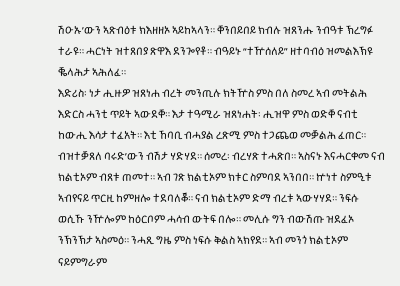ሽዑኡ’ውን ኣጽብዕቱ ክእዘዘኦ ኣይከኣላን። ቐንበይበይ ክብሉ ዝጸንሑ ንብዓቱ ኽረግፉ ተራዩ። ሓርነት ዝተጸበያ ጽዋእ ደንጐየቶ። ብዓይኑ “ተዅሰለይ” ዘተባብዕ ዝመልእኽዩ ቘላሕታ ኣሕለፈ።
እድሪስ፡ ነታ ሒዙዎ ዝጸነሐ ብረት መንጢሉ ክትዅስ ምስ በለ ስመረ ኣብ መትልሕ እድርስ ሓንቲ ጥይት ኣውደቐ። እታ ተዓሚራ ዝጸነሐት፡ ሒዝዋ ምስ ወድቐ ናብቲ ከውሒ እሳታ ተፈአት። እቲ ኸባቢ ብሓያል ረጽሚ ምስ ተጋጨወ መቓልሕ ፈጠር። ብዝተቓጸለ ባሩድ’ውን ብሽታ ሃድሃደ። ሰመረ፡ ብረሃጽ ተሓጽበ። ኣስናኑ እናሓርቀመ ናብ ክልቲኦም ብጸቱ ጠመተ። ኣብ ገጽ ክልቲኦም ክቱር ስምባደ ኣንበበ። ኵነተ ስምዒቱ ኣብየናይ ጥርዚ ከምዘሎ ተደባለቖ። ናብ ክልቲኦም ድማ ብረቱ ኣውሃሃደ። ንፍሱ ወሲኹ ንዅሎም ከዕርቦም ሓሳብ ውትፍ በሎ። መሊሱ ግን ብውሽጡ ዝደፈኦ ንኽንኽታ ኣስመዕ። ንሓጺ ግዜ ምስ ነፍሱ ቅልስ ኣክየደ። ኣብ መንጎ ክልቲኦም ናይምግራም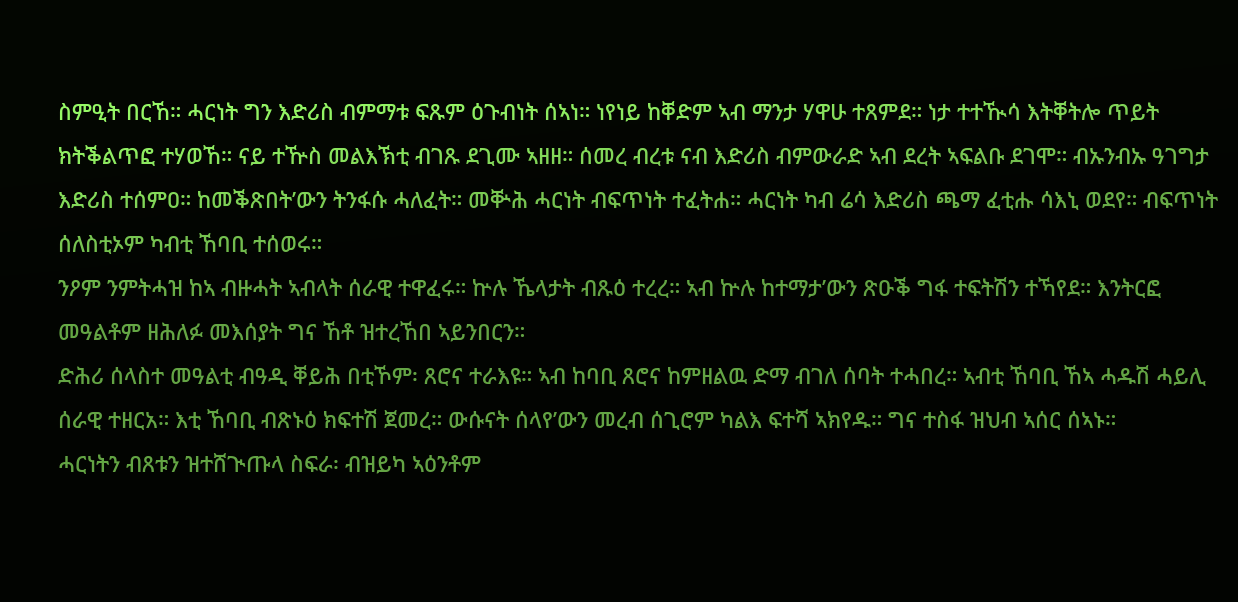ስምዒት በርኸ። ሓርነት ግን እድሪስ ብምማቱ ፍጹም ዕጉብነት ሰኣነ። ነየነይ ከቐድም ኣብ ማንታ ሃዋሁ ተጸምደ። ነታ ተተዂሳ እትቐትሎ ጥይት ክትቕልጥፎ ተሃወኸ። ናይ ተዅስ መልእኽቲ ብገጹ ደጊሙ ኣዘዘ። ሰመረ ብረቱ ናብ እድሪስ ብምውራድ ኣብ ደረት ኣፍልቡ ደገሞ። ብኡንብኡ ዓገግታ እድሪስ ተሰምዐ። ከመቕጽበት’ውን ትንፋሱ ሓለፈት። መቝሕ ሓርነት ብፍጥነት ተፈትሐ። ሓርነት ካብ ሬሳ እድሪስ ጫማ ፈቲሑ ሳእኒ ወደየ። ብፍጥነት ሰለስቲኦም ካብቲ ኸባቢ ተሰወሩ።
ንዖም ንምትሓዝ ከኣ ብዙሓት ኣብላት ሰራዊ ተዋፈሩ። ኵሉ ኼላታት ብጹዕ ተረረ። ኣብ ኵሉ ከተማታ’ውን ጽዑቕ ግፋ ተፍትሽን ተኻየደ። እንትርፎ መዓልቶም ዘሕለፉ መእሰያት ግና ኸቶ ዝተረኸበ ኣይንበርን።
ድሕሪ ሰላስተ መዓልቲ ብዓዲ ቐይሕ በቲኾም፡ ጸሮና ተራእዩ። ኣብ ከባቢ ጸሮና ከምዘልዉ ድማ ብገለ ሰባት ተሓበረ። ኣብቲ ኸባቢ ኸኣ ሓዱሽ ሓይሊ ሰራዊ ተዘርአ። እቲ ኸባቢ ብጽኑዕ ክፍተሽ ጀመረ። ውሱናት ሰላየ’ውን መረብ ሰጊሮም ካልእ ፍተሻ ኣክየዱ። ግና ተስፋ ዝህብ ኣሰር ሰኣኑ።
ሓርነትን ብጸቱን ዝተሸጒጡላ ስፍራ፡ ብዝይካ ኣዕንቶም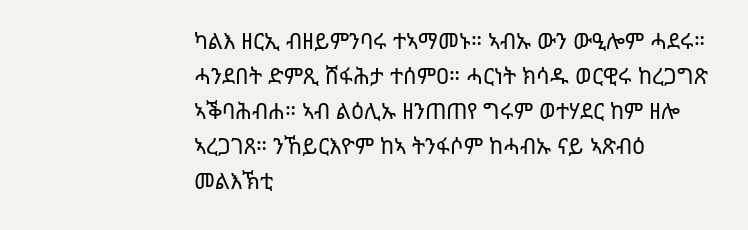ካልእ ዘርኢ ብዘይምንባሩ ተኣማመኑ። ኣብኡ ውን ውዒሎም ሓደሩ።
ሓንደበት ድምጺ ሸፋሕታ ተሰምዐ። ሓርነት ክሳዱ ወርዊሩ ከረጋግጽ ኣቕባሕብሐ። ኣብ ልዕሊኡ ዘንጠጠየ ግሩም ወተሃደር ከም ዘሎ ኣረጋገጸ። ንኸይርእዮም ከኣ ትንፋሶም ከሓብኡ ናይ ኣጽብዕ መልእኽቲ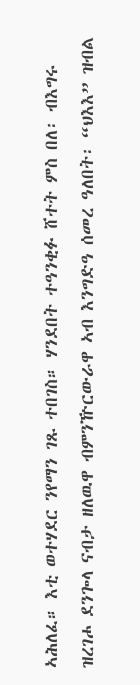ኣሕለፈ። እቲ ወተሃደር ንየማን ገጹ ተበገስ። ሃንደበት ተዓንቂፉ ሸተት ምስ በለ፡ ብእግሩ ዝረገሖ ደንጐላ ናብታ ዘለዉዋ ብምንዅርውራዋ ኣብ እንግድዓ ሰመረ ዓለበት፡ “ህእእ” ዝብል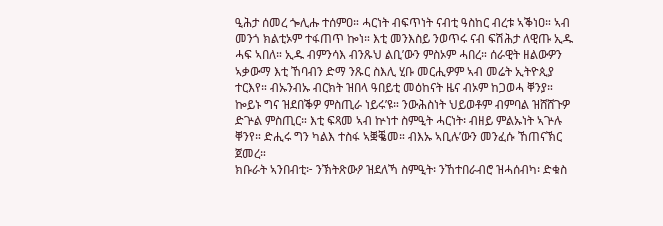ዒሕታ ሰመረ ጐሊሑ ተሰምዐ። ሓርነት ብፍጥነት ናብቲ ዓስከር ብረቱ ኣቕነዐ። ኣብ መንጎ ክልቲኦም ተፋጠጥ ኰነ። እቲ መንእስይ ንወጥሩ ናብ ፍሽሕታ ለዊጡ ኢዱ ሓፍ ኣበለ። ኢዱ ብምንሳእ ብንጹህ ልቢ’ውን ምስኦም ሓበረ። ሰራዊት ዘልውዎን ኣቃውማ እቲ ኸባብን ድማ ንጹር ስእሊ ሂቡ መርሒዎም ኣብ መሬት ኢትዮጲያ ተርእየ። ብኡንብኡ ብርክት ዝበላ ዓበይቲ መዕከናት ዜና ብኦም ከጋወሓ ቐንያ። ኰይኑ ግና ዝደበቕዎ ምስጢራ ነይሩ’ዩ። ንውሕስነት ህይወቶም ብምባል ዝሸሸጉዎ ድጕል ምስጢር። እቲ ፍጻመ ኣብ ኵነተ ስምዒት ሓርነት፡ ብዘይ ምልኡነት ኣጕሉ ቐንየ። ድሒሩ ግን ካልእ ተስፋ ኣቛቘመ። ብእኡ ኣቢሉ’ውን መንፈሱ ኸጠናኽር ጀመረ።
ክቡራት ኣንበብቲ፦ ንኽትጽውዖ ዝደለኻ ስምዒት፡ ንኸተበራብሮ ዝሓሰብካ፡ ድቁስ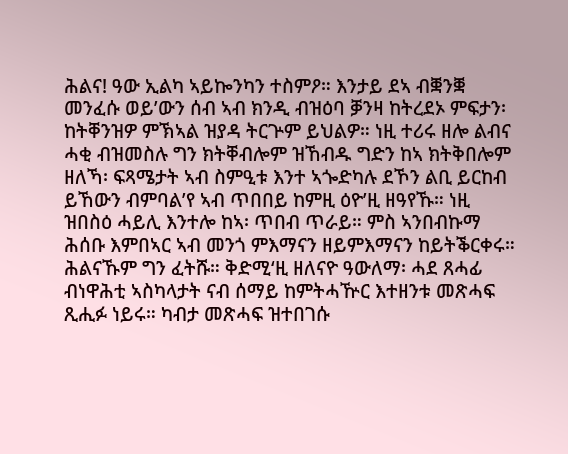ሕልና! ዓው ኢልካ ኣይኰንካን ተስምዖ። እንታይ ደኣ ብቛንቛ መንፈሱ ወይ’ውን ሰብ ኣብ ክንዲ ብዝዕባ ቓንዛ ከትረደኦ ምፍታን፡ ከትቐንዝዎ ምኽኣል ዝያዳ ትርጕም ይህልዎ። ነዚ ተሪሩ ዘሎ ልብና ሓቂ ብዝመስሉ ግን ክትቐብሎም ዝኸብዱ ግድን ከኣ ክትቅበሎም ዘለኻ፡ ፍጻሜታት ኣብ ስምዒቱ እንተ ኣጐድካሉ ደኾን ልቢ ይርከብ ይኸውን ብምባል’የ ኣብ ጥበበይ ከምዚ ዕዮ’ዚ ዘዓየኹ። ነዚ ዝበስዕ ሓይሊ እንተሎ ከኣ፡ ጥበብ ጥራይ። ምስ ኣንበብኩማ ሕሰቡ እምበኣር ኣብ መንጎ ምእማናን ዘይምእማናን ከይትቕርቀሩ። ሕልናኹም ግን ፈትሹ። ቅድሚ‘ዚ ዘለናዮ ዓውለማ፡ ሓደ ጸሓፊ ብነዋሕቲ ኣስካላታት ናብ ሰማይ ከምትሓዅር እተዘንቱ መጽሓፍ ጺሒፉ ነይሩ። ካብታ መጽሓፍ ዝተበገሱ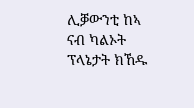ሊቓውንቲ ከኣ ናብ ካልኦት ፕላኔታት ክኸዱ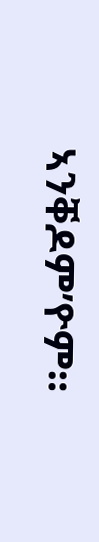ኣንቐዶም’ዮም።